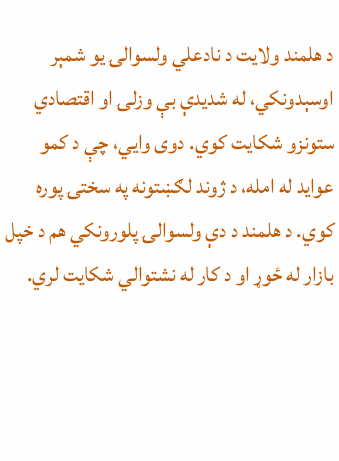د هلمند ولایت د نادعلي ولسوالۍ یو شمېر اوسېدونکي، له شدیدې بې وزلۍ او اقتصادي ستونزو شکایت کوي. دوی وایي، چې د کمو عواید له امله، د ژوند لګښتونه په سختۍ پوره کوي. د هلمند د دې ولسوالۍ پلورونکي هم د خپل بازار له ځوړ او د کار له نشتوالي شکایت لري.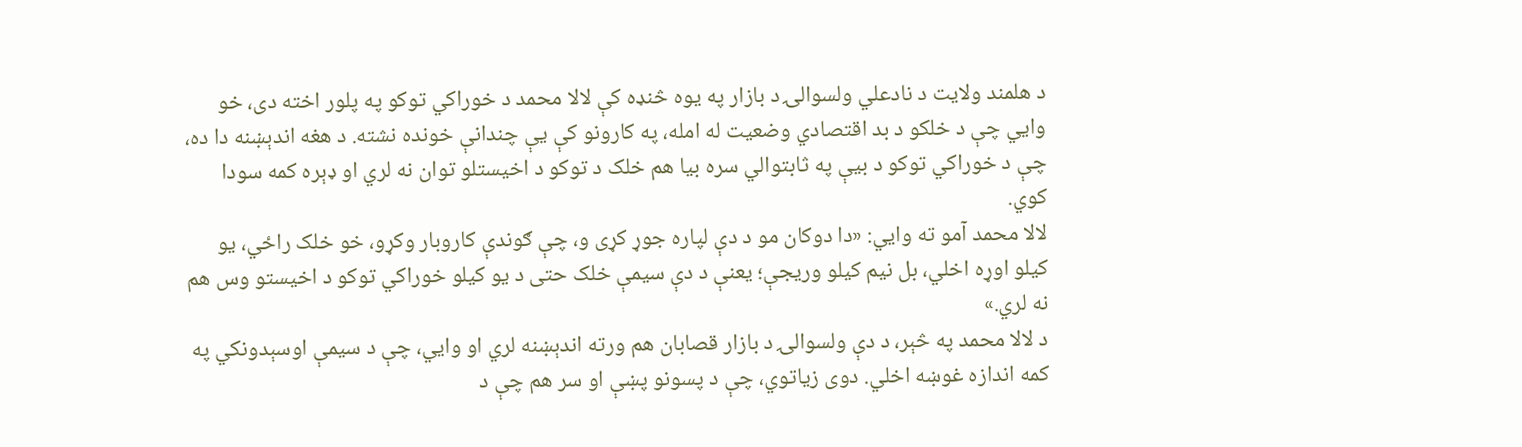د هلمند ولایت د نادعلي ولسوالۍ د بازار په یوه څنډه کې لالا محمد د خوراکي توکو په پلور اخته دی، خو وایي چې د خلکو د بد اقتصادي وضعیت له امله، په کارونو کې یې چندانې خونده نشته. د هغه اندېښنه دا ده، چې د خوراکي توکو د بیې په ثابتوالي سره بیا هم خلک د توکو د اخیستلو توان نه لري او ډېره کمه سودا کوي.
لالا محمد آمو ته وايي: «دا دوکان مو د دې لپاره جوړ کړی و، چې ګوندې کاروبار وکړو، خو خلک راځي، یو کیلو اوړه اخلي، بل نیم کیلو وریجې؛ یعنې د دې سیمې خلک حتی د یو کیلو خوراکي توکو د اخیستو وس هم نه لري.»
د لالا محمد په څېر، د دې ولسوالۍ د بازار قصابان هم ورته اندېښنه لري او وایي، چې د سیمې اوسېدونکي په کمه اندازه غوښه اخلي. دوی زیاتوي، چې د پسونو پښې او سر هم چې د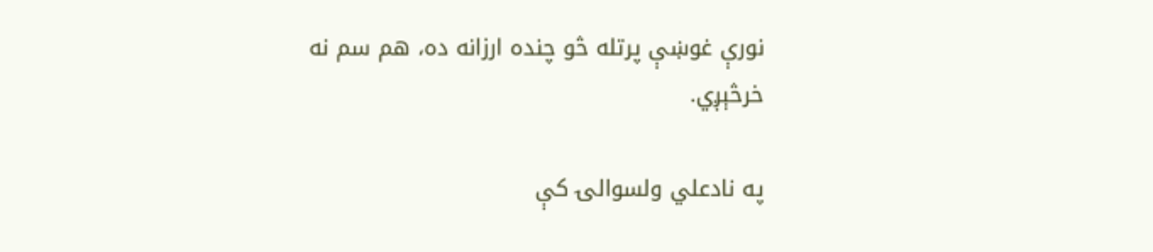نورې غوښې پرتله څو چنده ارزانه ده، هم سم نه خرڅېږي.

په نادعلي ولسوالۍ کې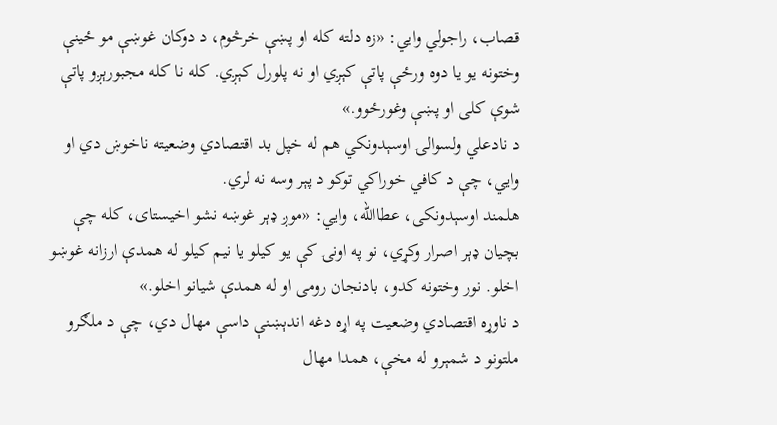قصاب، راجولي وايي: «زه دلته کله او پښې خرڅوم، د دوکان غوښې مو ځینې وختونه یو یا دوه ورځې پاتې کېږي او نه پلورل کېږي. کله نا کله مجبورېږو پاتې شوې کلی او پښې وغورځوو.»
د نادعلي ولسوالۍ اوسېدونکي هم له خپل بد اقتصادي وضعیته ناخوښ دي او وایي، چې د کافي خوراکي توکو د پېر وسه نه لري.
هلمند اوسېدونکی، عطاالله، وايي: «موږ ډېر غوښه نشو اخیستای، کله چې بچیان ډېر اصرار وکړي، نو په اونۍ کې یو کیلو یا نیم کیلو له همدې ارزانه غوښو اخلو. نور وختونه کدو، بادنجان رومی او له همدې شیانو اخلو.»
د ناوړه اقتصادي وضعیت په اړه دغه اندېښنې داسې مهال دي، چې د ملګرو ملتونو د شمېرو له مخې، همدا مهال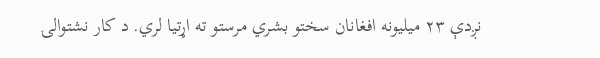نږدې ۲۳ میلیونه افغانان سختو بشري مرستو ته اړتیا لري. د کار نشتوالۍ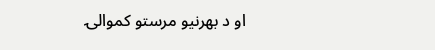او د بهرنیو مرستو کموالۍ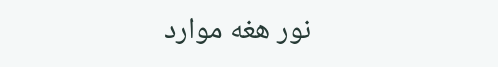نور هغه موارد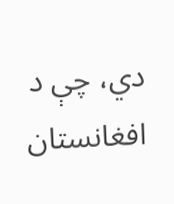دي، چې د افغانستان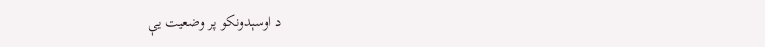د اوسېدونکو پر وضعیت یې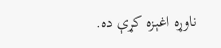ناوړه اغېزه کړې ده.